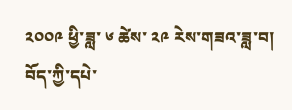༢༠༠༩ ཕྱི་ཟླ་ ༦ ཚེས་ ༢༩ རེས་གཟའ་ཟླ་བ།
བོད་ཀྱི་དཔེ་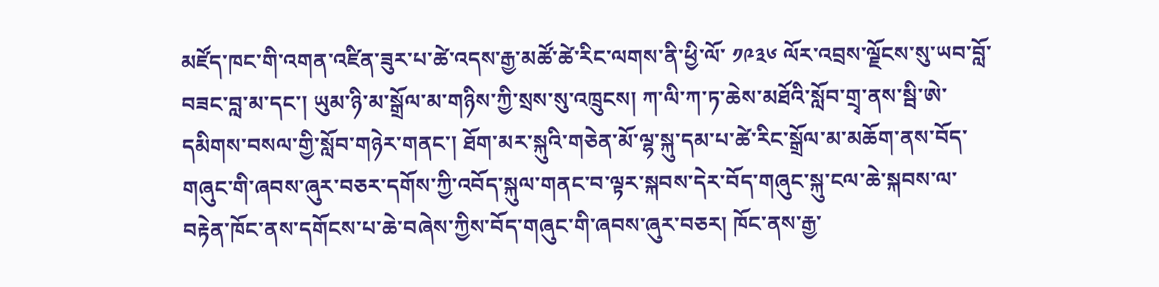མཛོད་ཁང་གི་འགན་འཛིན་ཟུར་པ་ཚེ་འདས་རྒྱ་མཚོ་ཚེ་རིང་ལགས་ནི་ཕྱི་ལོ་ ༡༩༣༦ ལོར་འབྲས་ལྗོངས་སུ་ཡབ་བློ་བཟང་བླ་མ་དང་། ཡུམ་ཉི་མ་སྒྲོལ་མ་གཉིས་ཀྱི་སྲས་སུ་འཁྲུངས། ཀ་ལི་ཀ་ཏ་ཆེས་མཐོའི་སློབ་གྲྭ་ནས་སྦི་ཨེ་དམིགས་བསལ་གྱི་སློབ་གཉེར་གནང་། ཐོག་མར་སྐུའི་གཅེན་མོ་ལྷ་སྐུ་དམ་པ་ཚེ་རིང་སྒྲོལ་མ་མཆོག་ནས་བོད་གཞུང་གི་ཞབས་ཞུར་བཅར་དགོས་ཀྱི་འབོད་སྐུལ་གནང་བ་ལྟར་སྐབས་དེར་བོད་གཞུང་སྐུ་ངལ་ཆེ་སྐབས་ལ་བརྟེན་ཁོང་ནས་དགོངས་པ་ཆེ་བཞེས་ཀྱིས་བོད་གཞུང་གི་ཞབས་ཞུར་བཅར། ཁོང་ནས་རྒྱ་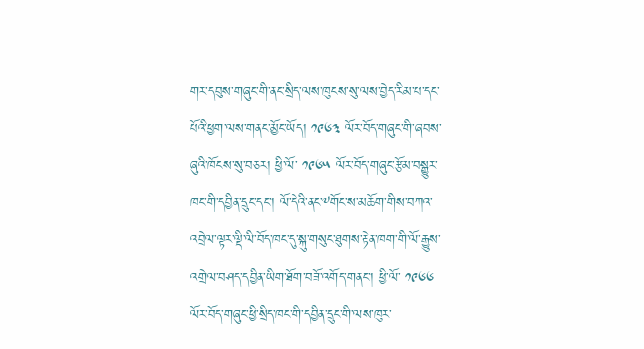གར་དབུས་གཞུང་གི་ནང་སྲིད་ལས་ཁུངས་སུ་ལས་བྱེད་རིམ་པ་དང་པོའི་ཕྱག་ལས་གནང་མྱོང་ཡོད། ༡༩༦༣ ལོར་བོད་གཞུང་གི་ཞབས་ཞུའི་ཁོངས་སུ་བཅར། ཕྱི་ལོ་ ༡༩༦༥ ལོར་བོད་གཞུང་རྩོམ་བསྒྱུར་ཁང་གི་དབྱིན་དྲུང་དང་། ལོ་དེའི་ནང་༸གོང་ས་མཆོག་གིས་བཀའ་འབྲེལ་ལྟར་ལྡི་ལི་བོད་ཁང་དུ་སྐུ་གསུང་ཐུགས་རྟེན་ཁག་གི་ལོ་རྒྱུས་འགྲེལ་བཤད་དབྱིན་ཡིག་ཐོག་བཟོ་འགོད་གནང་། ཕྱི་ལོ་ ༡༩༦༦ ལོར་བོད་གཞུང་ཕྱི་སྲིད་ཁང་གི་དབྱིན་དྲུང་གི་ལས་ཁུར་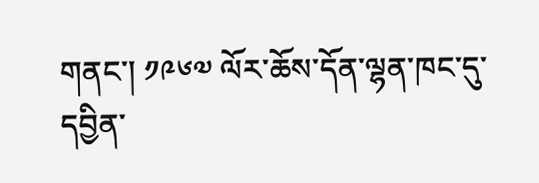གནང་། ༡༩༦༧ ལོར་ཆོས་དོན་ལྷན་ཁང་དུ་དབྱིན་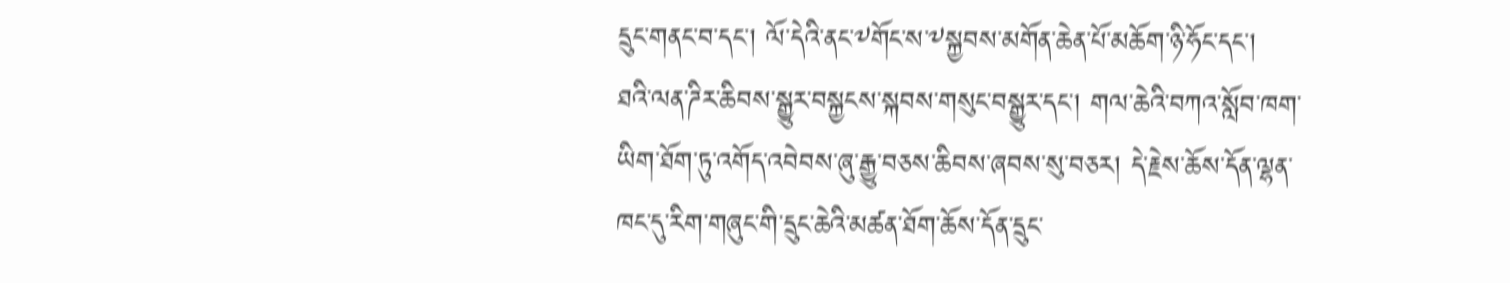དྲུང་གནང་བ་དང་། ལོ་དེའི་ནང་༸གོང་ས་༸སྐྱབས་མགོན་ཆེན་པོ་མཆོག་ཉི་ཧོང་དང་།
ཐའི་ལན་ཌིར་ཆིབས་སྒྱུར་བསྐྱངས་སྐབས་གསུང་བསྒྱུར་དང་། གལ་ཆེའི་བཀའ་སློབ་ཁག་ཡིག་ཐོག་ཏུ་འགོད་འབེབས་ཞུ་རྒྱུ་བཅས་ཆིབས་ཞབས་སུ་བཅར། དེ་རྗེས་ཆོས་དོན་ལྷན་ཁང་དུ་རིག་གཞུང་གི་དྲུང་ཆེའི་མཚན་ཐོག་ཆོས་དོན་དྲུང་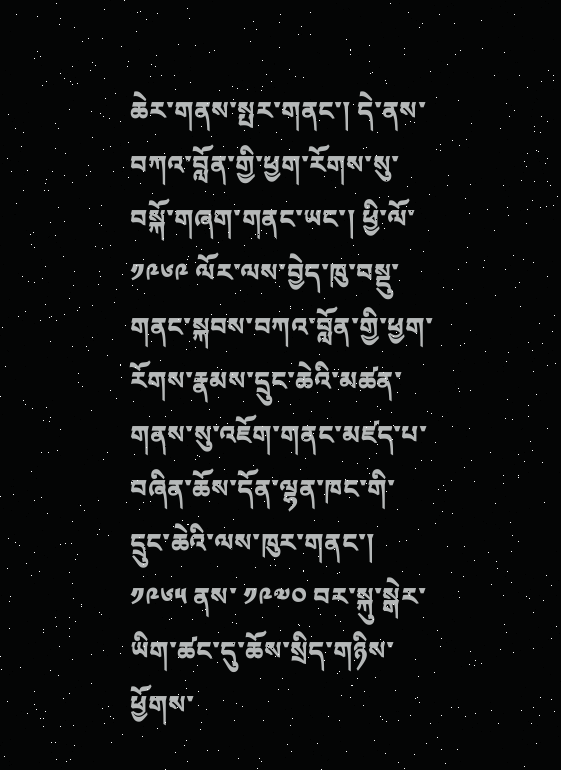ཆེར་གནས་སྤར་གནང་། དེ་ནས་བཀའ་བློན་གྱི་ཕྱག་རོགས་སུ་བསྐོ་གཞག་གནང་ཡང་། ཕྱི་ལོ་ ༡༩༦༩ ལོར་ལས་བྱེད་ཁུ་བསྡུ་གནང་སྐབས་བཀའ་བློན་གྱི་ཕྱག་རོགས་རྣམས་དྲུང་ཆེའི་མཚན་གནས་སུ་འཇོག་གནང་མཛད་པ་བཞིན་ཆོས་དོན་ལྷན་ཁང་གི་དྲུང་ཆེའི་ལས་ཁུར་གནང་། ༡༩༦༥ ནས་ ༡༩༧༠ བར་སྐུ་སྒེར་ཡིག་ཚང་དུ་ཆོས་སྲིད་གཉིས་ཕྱོགས་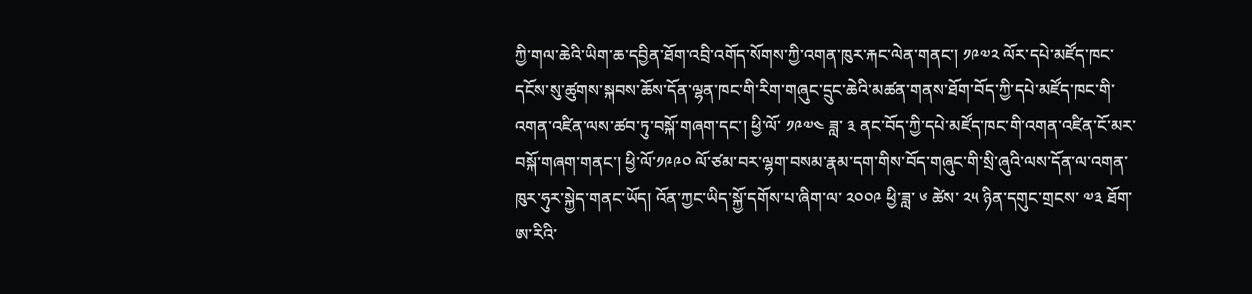ཀྱི་གལ་ཆེའི་ཡིག་ཆ་དབྱིན་ཐོག་འབྲི་འགོད་སོགས་ཀྱི་འགན་ཁུར་རྐང་ལེན་གནང་། ༡༩༧༢ ལོར་དཔེ་མཛོད་ཁང་དངོས་སུ་ཚུགས་སྐབས་ཆོས་དོན་ལྷན་ཁང་གི་རིག་གཞུང་དྲུང་ཆེའི་མཚན་གནས་ཐོག་བོད་ཀྱི་དཔེ་མཛོད་ཁང་གི་འགན་འཛིན་ལས་ཚབ་ཏུ་བསྐོ་གཞག་དང་། ཕྱི་ལོ་ ༡༩༧༤ ཟླ་ ༣ ནང་བོད་ཀྱི་དཔེ་མཛོད་ཁང་གི་འགན་འཛིན་ངོ་མར་བསྐོ་གཞག་གནང་། ཕྱི་ལོ་༡༩༩༠ ལོ་ཙམ་བར་ལྷག་བསམ་རྣམ་དག་གིས་བོད་གཞུང་གི་སྲི་ཞུའི་ལས་དོན་ལ་འགན་ཁུར་ཧུར་སྐྱེད་གནང་ཡོད། འོན་ཀྱང་ཡིད་སྐྱོ་དགོས་པ་ཞིག་ལ་ ༢༠༠༩ ཕྱི་ཟླ་ ༦ ཚེས་ ༢༥ ཉིན་དགུང་གྲངས་ ༧༣ ཐོག་ཨ་རིའི་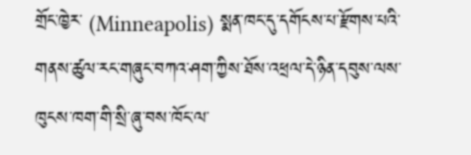གྲོང་ཁྱེར་ (Minneapolis) སྨན་ཁང་དུ་དགོངས་པ་རྫོགས་པའི་གནས་ཚུལ་རང་གཞུང་བཀའ་ཤག་ཀྱིས་ཐོས་འཕྲལ་དེ་ཉིན་དབུས་ལས་ཁུངས་ཁག་གི་སྲི་ཞུ་བས་ཁོང་ལ་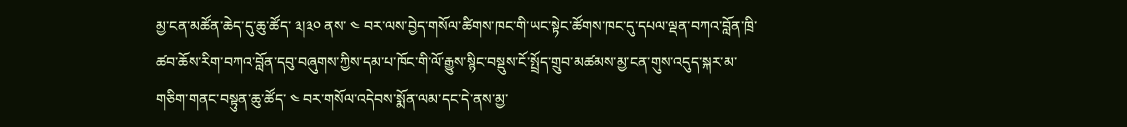མྱ་ངན་མཚོན་ཆེད་དུ་ཆུ་ཚོད་ ༣།༣༠ ནས་ ༤ བར་ལས་བྱེད་གསོལ་ཚིགས་ཁང་གི་ཡང་སྟེང་ཚོགས་ཁང་དུ་དཔལ་ལྡན་བཀའ་བློན་ཁྲི་ཚབ་ཆོས་རིག་བཀའ་བློན་དབུ་བཞུགས་ཀྱིས་དམ་པ་ཁོང་གི་ལོ་རྒྱུས་སྙིང་བསྡུས་ངོ་སྤྲོད་གྲུབ་མཚམས་མྱ་ངན་གུས་འདུད་སྐར་མ་གཅིག་གནང་བསྟུན་ཆུ་ཚོད་ ༤ བར་གསོལ་འདེབས་སྨོན་ལམ་དང་དེ་ནས་མྱ་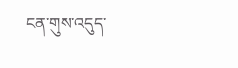ངན་གུས་འདུད་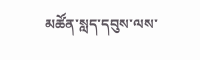མཚོན་སླད་དབུས་ལས་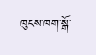ཁུངས་ཁག་སྒོ་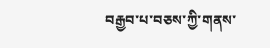བརྒྱབ་པ་བཅས་ཀྱི་གནས་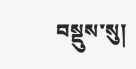བསྡུས་སུ།